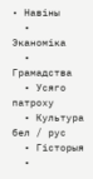• Навіны
  • Эканоміка
  • Грамадства
  • Усяго патроху
  • Культура
бел / рус
  • Гісторыя
  •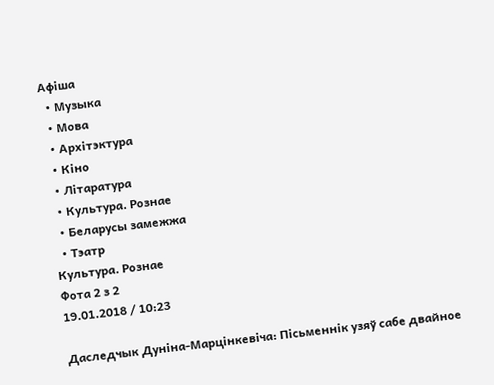Афіша
  • Музыка
  • Мова
  • Архітэктура
  • Кіно
  • Літаратура
  • Культура. Рознае
  • Беларусы замежжа
  • Тэатр
Культура. Рознае
Фота 2 з 2
19.01.2018 / 10:23

Даследчык Дуніна-Марцінкевіча: Пісьменнік узяў сабе двайное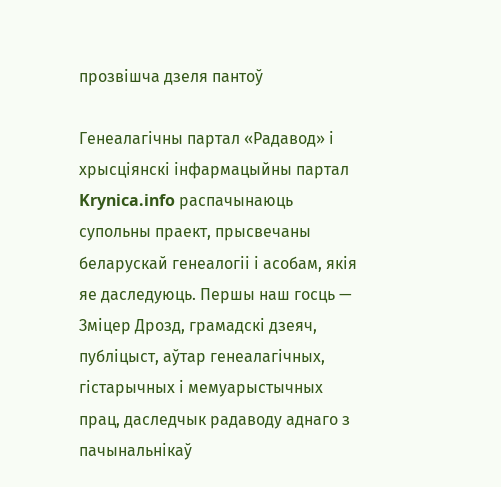прозвішча дзеля пантоў

Генеалагічны партал «Радавод» і хрысціянскі інфармацыйны партал Krynica.info распачынаюць супольны праект, прысвечаны беларускай генеалогіі і асобам, якія яе даследуюць. Першы наш госць — Зміцер Дрозд, грамадскі дзеяч, публіцыст, аўтар генеалагічных, гістарычных і мемуарыстычных прац, даследчык радаводу аднаго з пачынальнікаў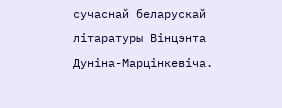сучаснай беларускай літаратуры Вінцэнта Дуніна-Марцінкевіча.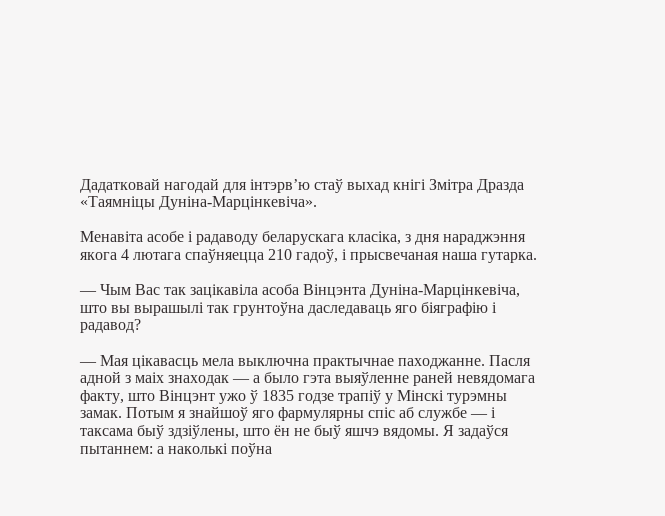Дадатковай нагодай для інтэрв’ю стаў выхад кнігі Змітра Дразда «Таямніцы Дуніна-Марцінкевіча».

Менавіта асобе і радаводу беларускага класіка, з дня нараджэння якога 4 лютага спаўняецца 210 гадоў, і прысвечаная наша гутарка.

— Чым Вас так зацікавіла асоба Вінцэнта Дуніна-Марцінкевіча, што вы вырашылі так грунтоўна даследаваць яго біяграфію і радавод?

— Мая цікавасць мела выключна практычнае паходжанне. Пасля адной з маіх знаходак — а было гэта выяўленне раней невядомага факту, што Вінцэнт ужо ў 1835 годзе трапіў у Мінскі турэмны замак. Потым я знайшоў яго фармулярны спіс аб службе — і таксама быў здзіўлены, што ён не быў яшчэ вядомы. Я задаўся пытаннем: а наколькі поўна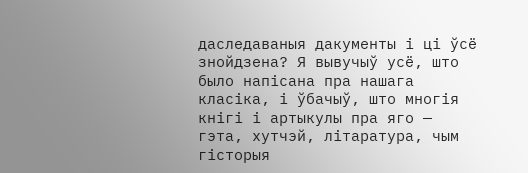даследаваныя дакументы і ці ўсё знойдзена? Я вывучыў усё, што было напісана пра нашага класіка, і ўбачыў, што многія кнігі і артыкулы пра яго — гэта, хутчэй, літаратура, чым гісторыя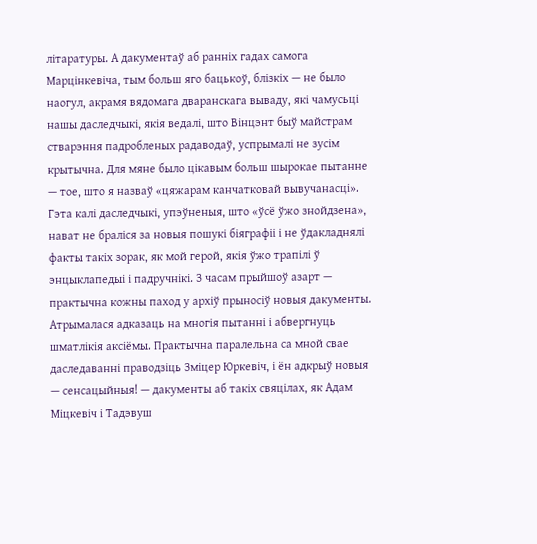літаратуры. А дакументаў аб ранніх гадах самога Марцінкевіча, тым больш яго бацькоў, блізкіх — не было наогул, акрамя вядомага дваранскага вываду, які чамусьці нашы даследчыкі, якія ведалі, што Вінцэнт быў майстрам стварэння падробленых радаводаў, успрымалі не зусім крытычна. Для мяне было цікавым больш шырокае пытанне — тое, што я назваў «цяжарам канчатковай вывучанасці». Гэта калі даследчыкі, упэўненыя, што «ўсё ўжо знойдзена», нават не браліся за новыя пошукі біяграфіі і не ўдакладнялі факты такіх зорак, як мой герой, якія ўжо трапілі ў энцыклапедыі і падручнікі. З часам прыйшоў азарт — практычна кожны паход у архіў прыносіў новыя дакументы. Атрымалася адказаць на многія пытанні і абвергнуць шматлікія аксіёмы. Практычна паралельна са мной свае даследаванні праводзіць Зміцер Юркевіч, і ён адкрыў новыя — сенсацыйныя! — дакументы аб такіх свяцілах, як Адам Міцкевіч і Тадэвуш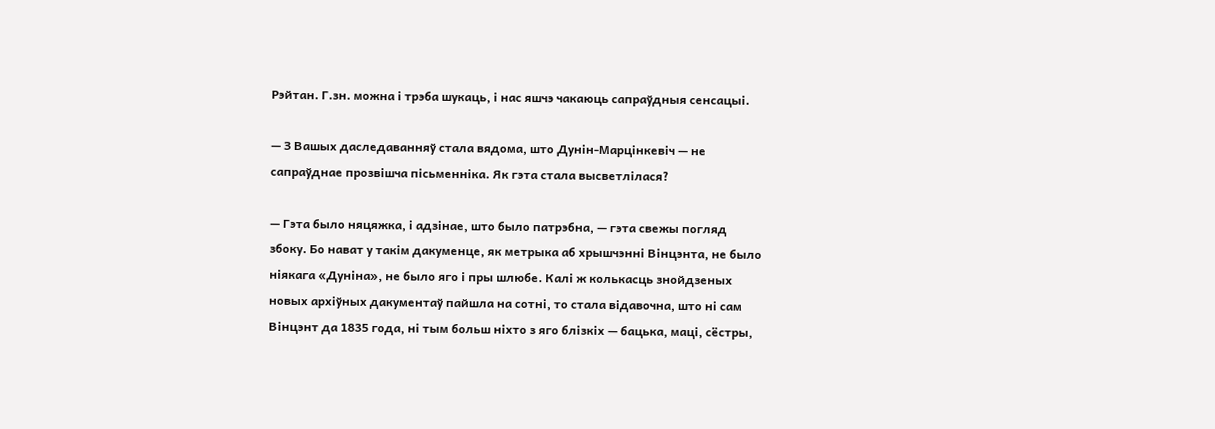Рэйтан. Г.зн. можна і трэба шукаць, і нас яшчэ чакаюць сапраўдныя сенсацыі.

— З Вашых даследаванняў стала вядома, што Дунін-Марцінкевіч — не сапраўднае прозвішча пісьменніка. Як гэта стала высветлілася?

— Гэта было няцяжка, і адзінае, што было патрэбна, — гэта свежы погляд збоку. Бо нават у такім дакуменце, як метрыка аб хрышчэнні Вінцэнта, не было ніякага «Дуніна», не было яго і пры шлюбе. Калі ж колькасць знойдзеных новых архіўных дакументаў пайшла на сотні, то стала відавочна, што ні сам Вінцэнт да 1835 года, ні тым больш ніхто з яго блізкіх — бацька, маці, сёстры,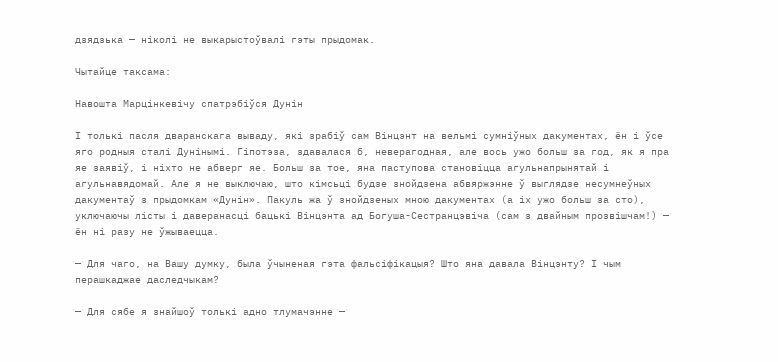дзядзька — ніколі не выкарыстоўвалі гэты прыдомак.

Чытайце таксама:

Навошта Марцінкевічу спатрэбіўся Дунін

І толькі пасля дваранскага вываду, які зрабіў сам Вінцэнт на вельмі сумніўных дакументах, ён і ўсе яго родныя сталі Дунінымі. Гіпотэза, здавалася б, неверагодная, але вось ужо больш за год, як я пра яе заявіў, і ніхто не абверг яе. Больш за тое, яна паступова становіцца агульнапрынятай і агульнавядомай. Але я не выключаю, што кімсьці будзе знойдзена абвяржэнне ў выглядзе несумнеўных дакументаў з прыдомкам «Дунін». Пакуль жа ў знойдзеных мною дакументах (а іх ужо больш за сто), уключаючы лісты і даверанасці бацькі Вінцэнта ад Богуша-Сестранцэвіча (сам з двайным прозвішчам!) — ён ні разу не ўжываецца.

— Для чаго, на Вашу думку, была ўчыненая гэта фальсіфікацыя? Што яна давала Вінцэнту? І чым перашкаджае даследчыкам?

— Для сябе я знайшоў толькі адно тлумачэнне —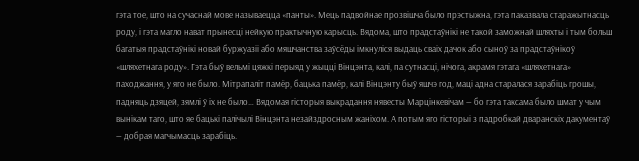гэта тое, што на сучаснай мове называецца «панты». Мець падвойнае прозвішча было прэстыжна, гэта паказвала старажытнасць роду, і гэта магло нават прынесці нейкую практычную карысць. Вядома, што прадстаўнікі не такой заможнай шляхты і тым больш багатыя прадстаўнікі новай буржуазіі або мяшчанства заўсёды імкнуліся выдаць сваіх дачок або сыноў за прадстаўнікоў «шляхетнага роду». Гэта быў вельмі цяжкі перыяд у жыцці Вінцэнта, калі, па сутнасці, нічога, акрамя гэтага «шляхетнага» паходжання, у яго не было. Мітрапаліт памёр, бацька памёр, калі Вінцэнту быў яшчэ год, маці адна старалася зарабіць грошы, падняць дзяцей, зямлі ў іх не было… Вядомая гісторыя выкрадання нявесты Марцінкевічам — бо гэта таксама было шмат у чым вынікам таго, што яе бацькі палічылі Вінцэнта незайздросным жаніхом. А потым яго гісторыі з падробкай дваранскіх дакументаў — добрая магчымасць зарабіць.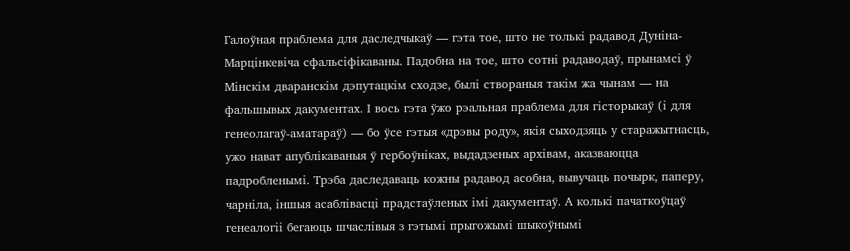Галоўная праблема для даследчыкаў — гэта тое, што не толькі радавод Дуніна-Марцінкевіча сфальсіфікаваны. Падобна на тое, што сотні радаводаў, прынамсі ў Мінскім дваранскім дэпутацкім сходзе, былі створаныя такім жа чынам — на фальшывых дакументах. І вось гэта ўжо рэальная праблема для гісторыкаў (і для генеолагаў-аматараў) — бо ўсе гэтыя «дрэвы роду», якія сыходзяць у старажытнасць, ужо нават апублікаваныя ў гербоўніках, выдадзеных архівам, аказваюцца падробленымі. Трэба даследаваць кожны радавод асобна, вывучаць почырк, паперу, чарніла, іншыя асаблівасці прадстаўленых імі дакументаў. А колькі пачаткоўцаў генеалогіі бегаюць шчаслівыя з гэтымі прыгожымі шыкоўнымі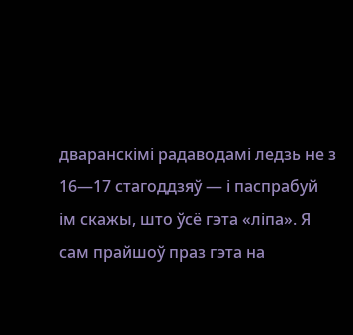дваранскімі радаводамі ледзь не з 16—17 стагоддзяў — і паспрабуй ім скажы, што ўсё гэта «ліпа». Я сам прайшоў праз гэта на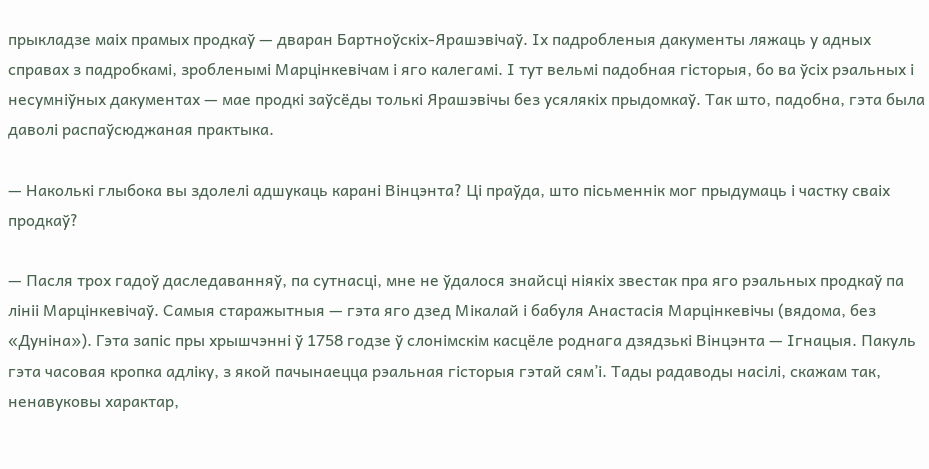прыкладзе маіх прамых продкаў — дваран Бартноўскіх-Ярашэвічаў. Іх падробленыя дакументы ляжаць у адных справах з падробкамі, зробленымі Марцінкевічам і яго калегамі. І тут вельмі падобная гісторыя, бо ва ўсіх рэальных і несумніўных дакументах — мае продкі заўсёды толькі Ярашэвічы без усялякіх прыдомкаў. Так што, падобна, гэта была даволі распаўсюджаная практыка.

— Наколькі глыбока вы здолелі адшукаць карані Вінцэнта? Ці праўда, што пісьменнік мог прыдумаць і частку сваіх продкаў?

— Пасля трох гадоў даследаванняў, па сутнасці, мне не ўдалося знайсці ніякіх звестак пра яго рэальных продкаў па лініі Марцінкевічаў. Самыя старажытныя — гэта яго дзед Мікалай і бабуля Анастасія Марцінкевічы (вядома, без «Дуніна»). Гэта запіс пры хрышчэнні ў 1758 годзе ў слонімскім касцёле роднага дзядзькі Вінцэнта — Ігнацыя. Пакуль гэта часовая кропка адліку, з якой пачынаецца рэальная гісторыя гэтай сям’і. Тады радаводы насілі, скажам так, ненавуковы характар,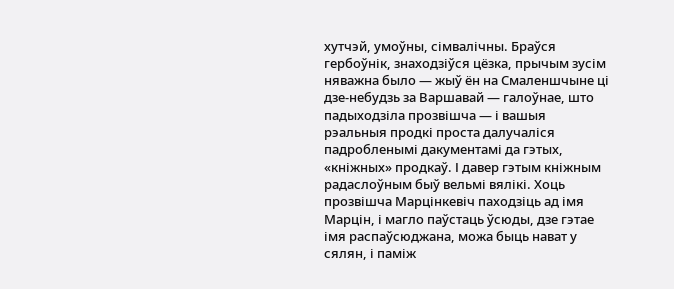хутчэй, умоўны, сімвалічны. Браўся гербоўнік, знаходзіўся цёзка, прычым зусім няважна было — жыў ён на Смаленшчыне ці дзе-небудзь за Варшавай — галоўнае, што падыходзіла прозвішча — і вашыя рэальныя продкі проста далучаліся падробленымі дакументамі да гэтых, «кніжных» продкаў. І давер гэтым кніжным радаслоўным быў вельмі вялікі. Хоць прозвішча Марцінкевіч паходзіць ад імя Марцін, і магло паўстаць ўсюды, дзе гэтае імя распаўсюджана, можа быць нават у сялян, і паміж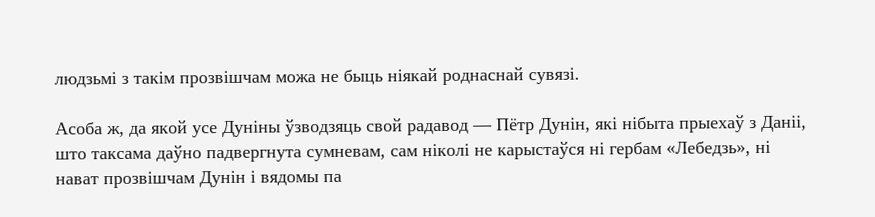людзьмі з такім прозвішчам можа не быць ніякай роднаснай сувязі.

Асоба ж, да якой усе Дуніны ўзводзяць свой радавод — Пётр Дунін, які нібыта прыехаў з Даніі, што таксама даўно падвергнута сумневам, сам ніколі не карыстаўся ні гербам «Лебедзь», ні нават прозвішчам Дунін і вядомы па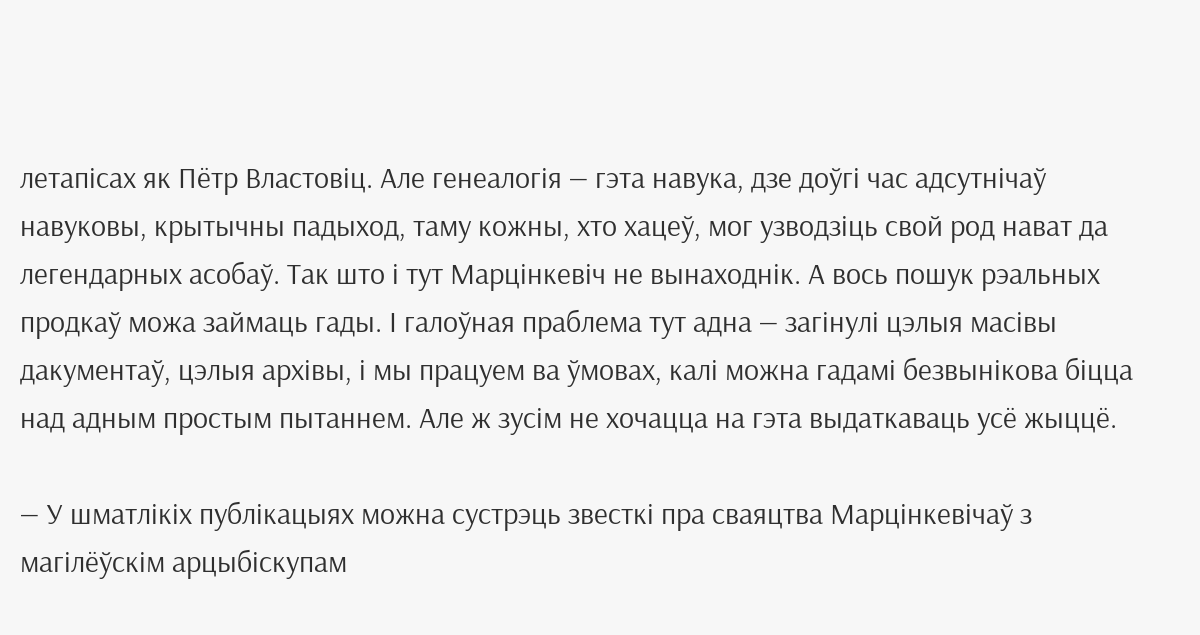летапісах як Пётр Властовіц. Але генеалогія — гэта навука, дзе доўгі час адсутнічаў навуковы, крытычны падыход, таму кожны, хто хацеў, мог узводзіць свой род нават да легендарных асобаў. Так што і тут Марцінкевіч не вынаходнік. А вось пошук рэальных продкаў можа займаць гады. І галоўная праблема тут адна — загінулі цэлыя масівы дакументаў, цэлыя архівы, і мы працуем ва ўмовах, калі можна гадамі безвынікова біцца над адным простым пытаннем. Але ж зусім не хочацца на гэта выдаткаваць усё жыццё.

— У шматлікіх публікацыях можна сустрэць звесткі пра сваяцтва Марцінкевічаў з магілёўскім арцыбіскупам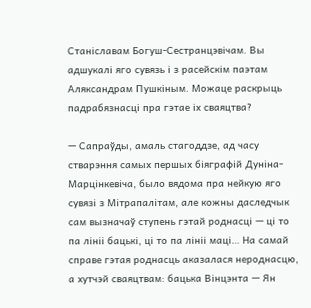Станіславам Богуш-Сестранцэвічам. Вы адшукалі яго сувязь і з расейскім паэтам Аляксандрам Пушкіным. Можаце раскрыць падрабязнасці пра гэтае іх сваяцтва?

— Сапраўды, амаль стагоддзе, ад часу стварэння самых першых біяграфій Дуніна-Марцінкевіча, было вядома пра нейкую яго сувязі з Мітрапалітам, але кожны даследчык сам вызначаў ступень гэтай роднасці — ці то па лініі бацькі, ці то па лініі маці… На самай справе гэтая роднасць аказалася нероднасцю, а хутчэй сваяцтвам: бацька Вінцэнта — Ян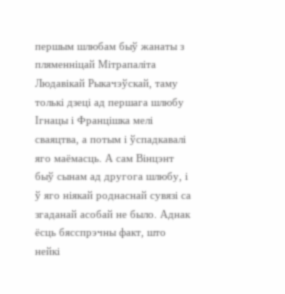першым шлюбам быў жанаты з пляменніцай Мітрапаліта Людавікай Рыкачэўскай, таму толькі дзеці ад першага шлюбу Ігнацы і Францішка мелі сваяцтва, а потым і ўспадкавалі яго маёмасць. А сам Вінцэнт быў сынам ад другога шлюбу, і ў яго ніякай роднаснай сувязі са згаданай асобай не было. Аднак ёсць бясспрэчны факт, што нейкі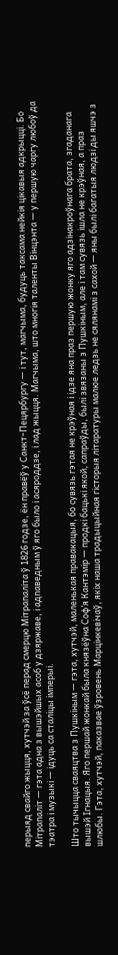перыяд свайго жыцця, хутчэй за ўсё перад смерцю Мітрапаліта ў 1826 годзе, ён правёў у Санкт-Пецярбургу — і тут, магчыма, будуць таксама нейкія цікавыя адкрыцці. Бо Мітрапаліт — гэта адна з вышэйшых асоб у дзяржаве, і адпаведным ў яго было і асяроддзе, і лад жыцця. Магчыма, што многія таленты Вінцэнта — у першую чаргу любоў да тэатра і музыкі — ідуць са сталіцы імперыі.

Што тычыцца сваяцтва з Пушкіным — гэта, хутчэй, маленькая правакацыя, бо сувязь гэтая не крэўная і ідзе яна праз першую жонку яго адзінакроўнага брата, згаданага вышэй Ігнацыя. Яго першай жонкай была князёўна Соф’я Кантэмір — продкі бацькі якой, сапраўды, былі звязаны з Пушкіным, але і там сувязь ішла не крэўная, а праз шлюбы. Гэта, хутчэй, паказвае ўзровень Марцінкевічаў, якіх наша традыцыйная гісторыя літаратуры малюе ледзь не сялянамі з сахой — яны былі багатыя людзі ды яшчэ з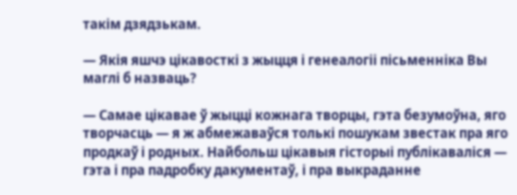такім дзядзькам.

— Якія яшчэ цікавосткі з жыцця і генеалогіі пісьменніка Вы маглі б назваць?

— Самае цікавае ў жыцці кожнага творцы, гэта безумоўна, яго творчасць — я ж абмежаваўся толькі пошукам звестак пра яго продкаў і родных. Найбольш цікавыя гісторыі публікаваліся — гэта і пра падробку дакументаў, і пра выкраданне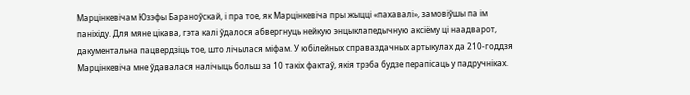Марцінкевічам Юзэфы Бараноўскай, і пра тое, як Марцінкевіча пры жыцці «пахавалі», замовіўшы па ім паніхіду. Для мяне цікава, гэта калі ўдалося абвергнуць нейкую энцыклапедычную аксіёму ці наадварот, дакументальна пацвердзіць тое, што лічылася міфам. У юбілейных справаздачных артыкулах да 210-годдзя Марцінкевіча мне ўдавалася налічыць больш за 10 такіх фактаў, якія трэба будзе перапісаць у падручніках.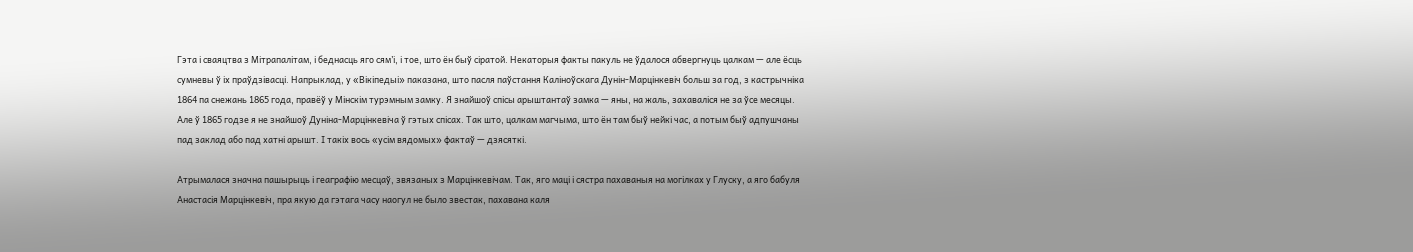Гэта і сваяцтва з Мітрапалітам, і беднасць яго сям’і, і тое, што ён быў сіратой. Некаторыя факты пакуль не ўдалося абвергнуць цалкам — але ёсць сумневы ў іх праўдзівасці. Напрыклад, у «Вікіпедыі» паказана, што пасля паўстання Каліноўскага Дунін-Марцінкевіч больш за год, з кастрычніка 1864 па снежань 1865 года, правёў у Мінскім турэмным замку. Я знайшоў спісы арыштантаў замка — яны, на жаль, захаваліся не за ўсе месяцы. Але ў 1865 годзе я не знайшоў Дуніна-Марцінкевіча ў гэтых спісах. Так што, цалкам магчыма, што ён там быў нейкі час, а потым быў адпушчаны пад заклад або пад хатні арышт. І такіх вось «усім вядомых» фактаў — дзясяткі.

Атрымалася значна пашырыць і геаграфію месцаў, звязаных з Марцінкевічам. Так, яго маці і сястра пахаваныя на могілках у Глуску, а яго бабуля Анастасія Марцінкевіч, пра якую да гэтага часу наогул не было звестак, пахавана каля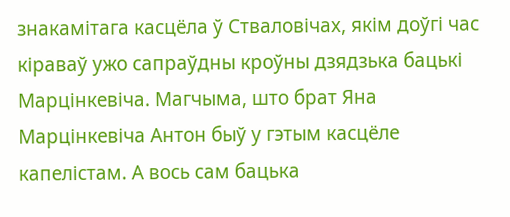знакамітага касцёла ў Стваловічах, якім доўгі час кіраваў ужо сапраўдны кроўны дзядзька бацькі Марцінкевіча. Магчыма, што брат Яна Марцінкевіча Антон быў у гэтым касцёле капелістам. А вось сам бацька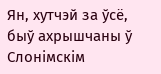Ян, хутчэй за ўсё, быў ахрышчаны ў Слонімскім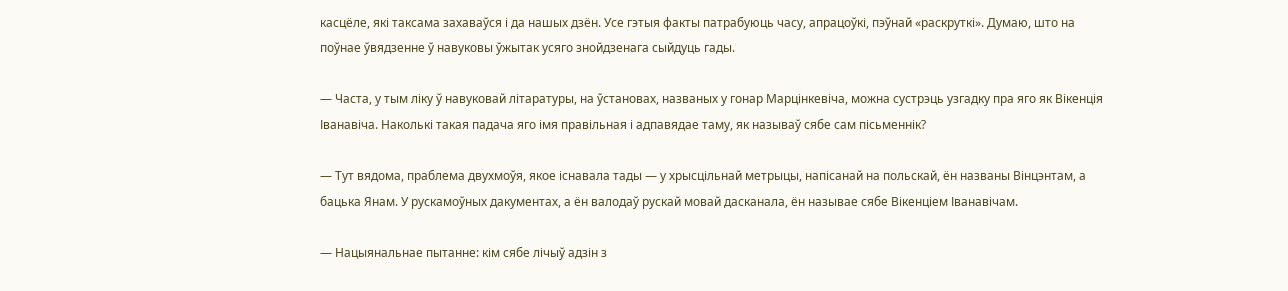касцёле, які таксама захаваўся і да нашых дзён. Усе гэтыя факты патрабуюць часу, апрацоўкі, пэўнай «раскруткі». Думаю, што на поўнае ўвядзенне ў навуковы ўжытак усяго знойдзенага сыйдуць гады.

— Часта, у тым ліку ў навуковай літаратуры, на ўстановах, названых у гонар Марцінкевіча, можна сустрэць узгадку пра яго як Вікенція Іванавіча. Наколькі такая падача яго імя правільная і адпавядае таму, як называў сябе сам пісьменнік?

— Тут вядома, праблема двухмоўя, якое існавала тады — у хрысцільнай метрыцы, напісанай на польскай, ён названы Вінцэнтам, а бацька Янам. У рускамоўных дакументах, а ён валодаў рускай мовай дасканала, ён называе сябе Вікенціем Іванавічам.

— Нацыянальнае пытанне: кім сябе лічыў адзін з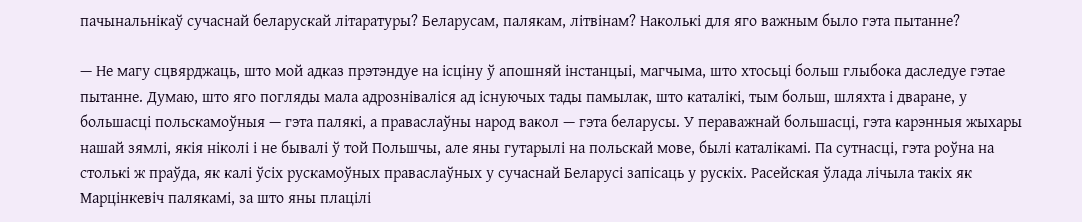пачынальнікаў сучаснай беларускай літаратуры? Беларусам, палякам, літвінам? Наколькі для яго важным было гэта пытанне?

— Не магу сцвярджаць, што мой адказ прэтэндуе на ісціну ў апошняй інстанцыі, магчыма, што хтосьці больш глыбока даследуе гэтае пытанне. Думаю, што яго погляды мала адрозніваліся ад існуючых тады памылак, што каталікі, тым больш, шляхта і дваране, у большасці польскамоўныя — гэта палякі, а праваслаўны народ вакол — гэта беларусы. У пераважнай большасці, гэта карэнныя жыхары нашай зямлі, якія ніколі і не бывалі ў той Польшчы, але яны гутарылі на польскай мове, былі каталікамі. Па сутнасці, гэта роўна на столькі ж праўда, як калі ўсіх рускамоўных праваслаўных у сучаснай Беларусі запісаць у рускіх. Расейская ўлада лічыла такіх як Марцінкевіч палякамі, за што яны плацілі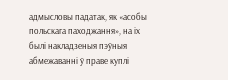адмысловы падатак, як «асобы польскага паходжання», на іх былі накладзеныя пэўныя абмежаванні ў праве куплі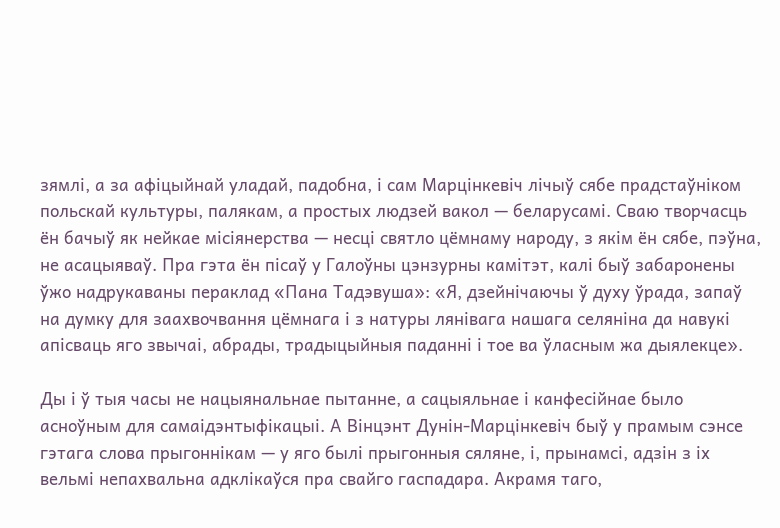зямлі, а за афіцыйнай уладай, падобна, і сам Марцінкевіч лічыў сябе прадстаўніком польскай культуры, палякам, а простых людзей вакол — беларусамі. Сваю творчасць ён бачыў як нейкае місіянерства — несці святло цёмнаму народу, з якім ён сябе, пэўна, не асацыяваў. Пра гэта ён пісаў у Галоўны цэнзурны камітэт, калі быў забаронены ўжо надрукаваны пераклад «Пана Тадэвуша»: «Я, дзейнічаючы ў духу ўрада, запаў на думку для заахвочвання цёмнага і з натуры лянівага нашага селяніна да навукі апісваць яго звычаі, абрады, традыцыйныя паданні і тое ва ўласным жа дыялекце».

Ды і ў тыя часы не нацыянальнае пытанне, а сацыяльнае і канфесійнае было асноўным для самаідэнтыфікацыі. А Вінцэнт Дунін-Марцінкевіч быў у прамым сэнсе гэтага слова прыгоннікам — у яго былі прыгонныя сяляне, і, прынамсі, адзін з іх вельмі непахвальна адклікаўся пра свайго гаспадара. Акрамя таго,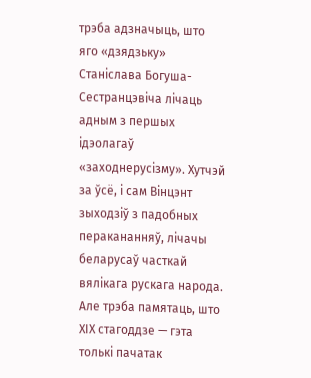трэба адзначыць, што яго «дзядзьку» Станіслава Богуша-Сестранцэвіча лічаць адным з першых ідэолагаў «заходнерусізму». Хутчэй за ўсё, і сам Вінцэнт зыходзіў з падобных перакананняў, лічачы беларусаў часткай вялікага рускага народа. Але трэба памятаць, што ХІХ стагоддзе — гэта толькі пачатак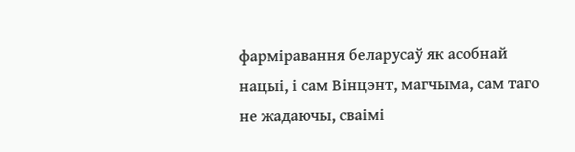фарміравання беларусаў як асобнай нацыі, і сам Вінцэнт, магчыма, сам таго не жадаючы, сваімі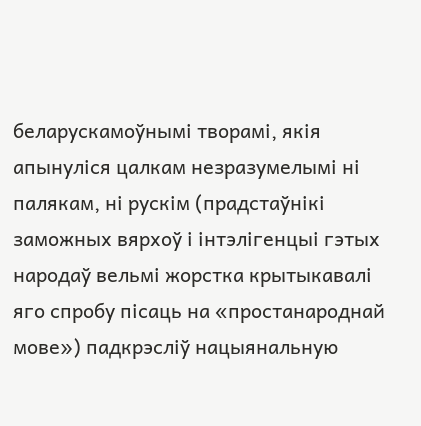беларускамоўнымі творамі, якія апынуліся цалкам незразумелымі ні палякам, ні рускім (прадстаўнікі заможных вярхоў і інтэлігенцыі гэтых народаў вельмі жорстка крытыкавалі яго спробу пісаць на «простанароднай мове») падкрэсліў нацыянальную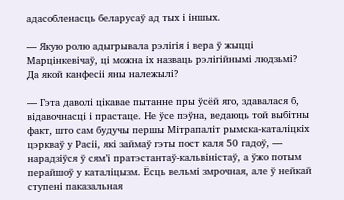адасобленасць беларусаў ад тых і іншых.

— Якую ролю адыгрывала рэлігія і вера ў жыцці Марцінкевічаў, ці можна іх назваць рэлігійнымі людзьмі? Да якой канфесіі яны належылі?

— Гэта даволі цікавае пытанне пры ўсёй яго, здавалася б, відавочнасці і прастаце. Не ўсе пэўна, ведаюць той выбітны факт, што сам будучы першы Мітрапаліт рымска-каталіцкіх цэркваў у Расіі, які займаў гэты пост каля 50 гадоў, — нарадзіўся ў сям’і пратэстантаў-кальвіністаў, а ўжо потым перайшоў у каталіцызм. Ёсць вельмі змрочная, але ў нейкай ступені паказальная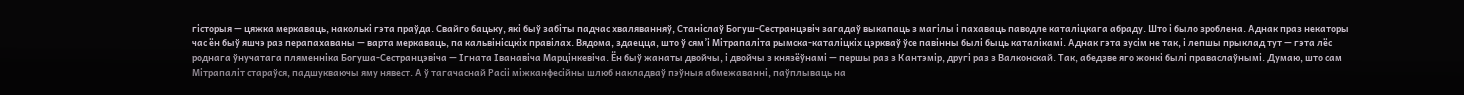гісторыя — цяжка меркаваць, наколькі гэта праўда. Свайго бацьку, які быў забіты падчас хваляванняў, Станіслаў Богуш-Сестранцэвіч загадаў выкапаць з магілы і пахаваць паводле каталіцкага абраду. Што і было зроблена. Аднак праз некаторы час ён быў яшчэ раз перапахаваны — варта меркаваць, па кальвінісцкіх правілах. Вядома, здаецца, што ў сям’і Мітрапаліта рымска-каталіцкіх цэркваў ўсе павінны былі быць каталікамі. Аднак гэта зусім не так, і лепшы прыклад тут — гэта лёс роднага ўнучатага пляменніка Богуша-Сестранцэвіча — Ігната Іванавіча Марцінкевіча. Ён быў жанаты двойчы, і двойчы з князёўнамі — першы раз з Кантэмір, другі раз з Валконскай. Так, абедзве яго жонкі былі праваслаўнымі. Думаю, што сам Мітрапаліт стараўся, падшукваючы яму нявест. А ў тагачаснай Расіі міжканфесійны шлюб накладваў пэўныя абмежаванні, паўплываць на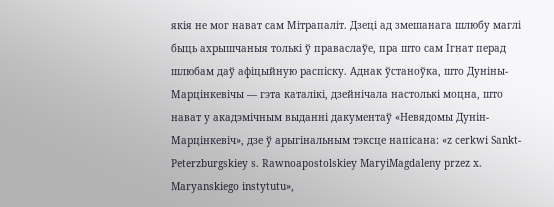якія не мог нават сам Мітрапаліт. Дзеці ад змешанага шлюбу маглі быць ахрышчаныя толькі ў праваслаўе, пра што сам Ігнат перад шлюбам даў афіцыйную распіску. Аднак ўстаноўка, што Дуніны-Марцінкевічы — гэта каталікі, дзейнічала настолькі моцна, што нават у акадэмічным выданні дакументаў «Невядомы Дунін-Марцінкевіч», дзе ў арыгінальным тэксце напісана: «z cerkwi Sankt-Peterzburgskiey s. Rawnoapostolskiey MaryiMagdaleny przez x. Maryanskiego instytutu»,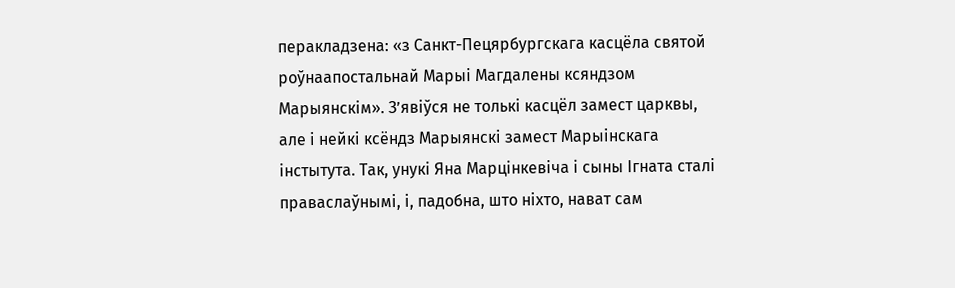перакладзена: «з Санкт-Пецярбургскага касцёла святой роўнаапостальнай Марыі Магдалены ксяндзом Марыянскім». З’явіўся не толькі касцёл замест царквы, але і нейкі ксёндз Марыянскі замест Марыінскага інстытута. Так, унукі Яна Марцінкевіча і сыны Ігната сталі праваслаўнымі, і, падобна, што ніхто, нават сам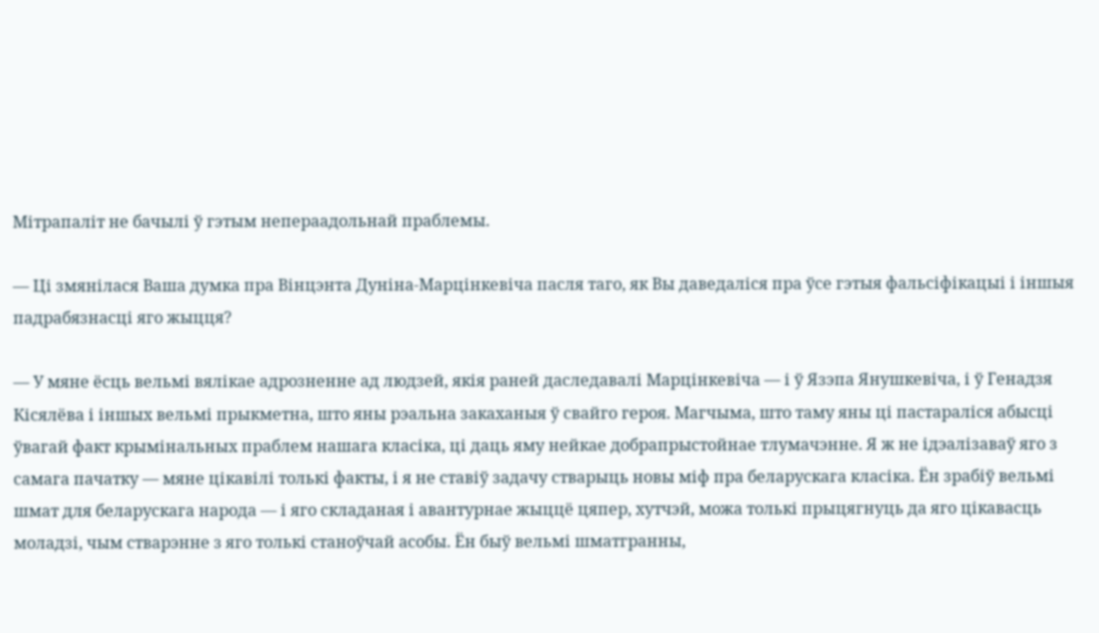Мітрапаліт не бачылі ў гэтым непераадольнай праблемы.

— Ці змянілася Ваша думка пра Вінцэнта Дуніна-Марцінкевіча пасля таго, як Вы даведаліся пра ўсе гэтыя фальсіфікацыі і іншыя падрабязнасці яго жыцця?

— У мяне ёсць вельмі вялікае адрозненне ад людзей, якія раней даследавалі Марцінкевіча — і ў Язэпа Янушкевіча, і ў Генадзя Кісялёва і іншых вельмі прыкметна, што яны рэальна закаханыя ў свайго героя. Магчыма, што таму яны ці пастараліся абысці ўвагай факт крымінальных праблем нашага класіка, ці даць яму нейкае добрапрыстойнае тлумачэнне. Я ж не ідэалізаваў яго з самага пачатку — мяне цікавілі толькі факты, і я не ставіў задачу стварыць новы міф пра беларускага класіка. Ён зрабіў вельмі шмат для беларускага народа — і яго складаная і авантурнае жыццё цяпер, хутчэй, можа толькі прыцягнуць да яго цікавасць моладзі, чым стварэнне з яго толькі станоўчай асобы. Ён быў вельмі шматгранны,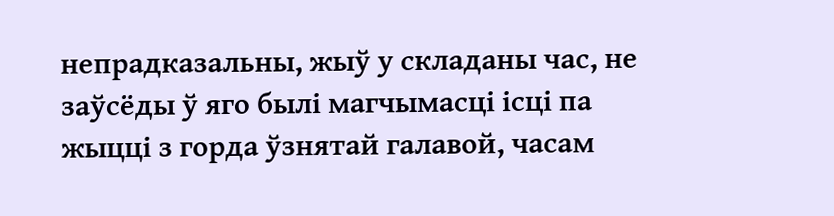непрадказальны, жыў у складаны час, не заўсёды ў яго былі магчымасці ісці па жыцці з горда ўзнятай галавой, часам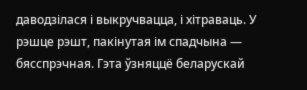даводзілася і выкручвацца, і хітраваць. У рэшце рэшт, пакінутая ім спадчына — бясспрэчная. Гэта ўзняццё беларускай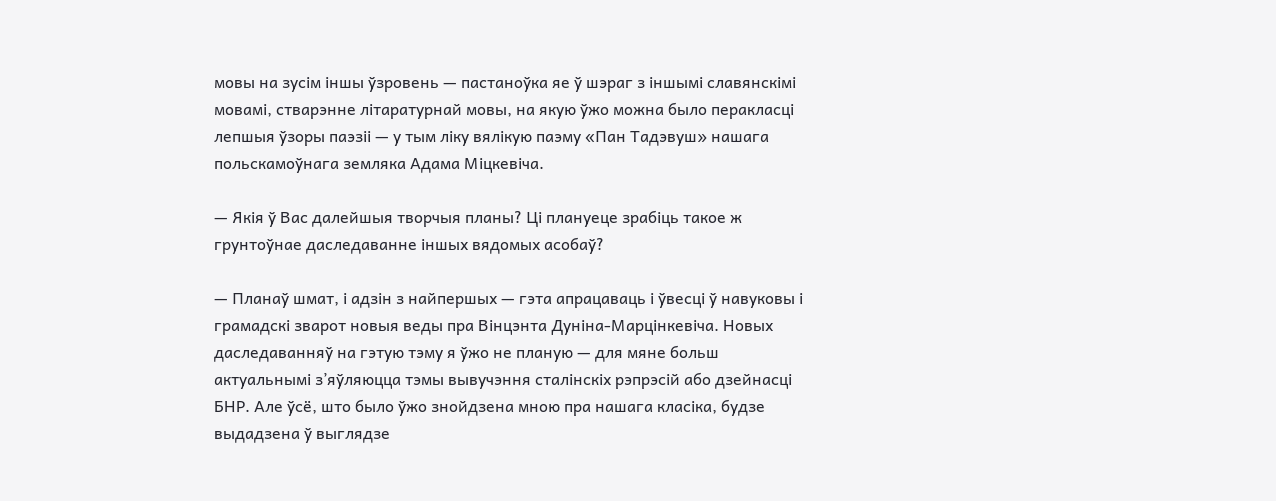мовы на зусім іншы ўзровень — пастаноўка яе ў шэраг з іншымі славянскімі мовамі, стварэнне літаратурнай мовы, на якую ўжо можна было перакласці лепшыя ўзоры паэзіі — у тым ліку вялікую паэму «Пан Тадэвуш» нашага польскамоўнага земляка Адама Міцкевіча.

— Якія ў Вас далейшыя творчыя планы? Ці плануеце зрабіць такое ж грунтоўнае даследаванне іншых вядомых асобаў?

— Планаў шмат, і адзін з найпершых — гэта апрацаваць і ўвесці ў навуковы і грамадскі зварот новыя веды пра Вінцэнта Дуніна-Марцінкевіча. Новых даследаванняў на гэтую тэму я ўжо не планую — для мяне больш актуальнымі з’яўляюцца тэмы вывучэння сталінскіх рэпрэсій або дзейнасці БНР. Але ўсё, што было ўжо знойдзена мною пра нашага класіка, будзе выдадзена ў выглядзе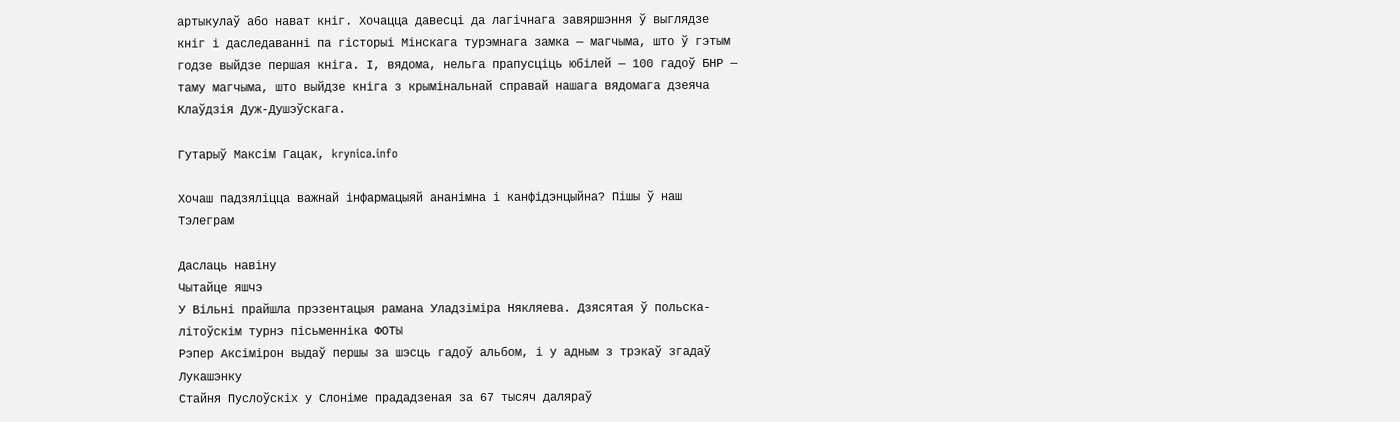артыкулаў або нават кніг. Хочацца давесці да лагічнага завяршэння ў выглядзе кніг і даследаванні па гісторыі Мінскага турэмнага замка — магчыма, што ў гэтым годзе выйдзе першая кніга. І, вядома, нельга прапусціць юбілей — 100 гадоў БНР — таму магчыма, што выйдзе кніга з крымінальнай справай нашага вядомага дзеяча Клаўдзія Дуж-Душэўскага.

Гутарыў Максім Гацак, krynica.info

Хочаш падзяліцца важнай інфармацыяй ананімна і канфідэнцыйна? Пішы ў наш Тэлеграм

Даслаць навіну
Чытайце яшчэ
У Вільні прайшла прэзентацыя рамана Уладзіміра Някляева. Дзясятая ў польска-літоўскім турнэ пісьменніка ФОТЫ
Рэпер Аксімірон выдаў першы за шэсць гадоў альбом, і у адным з трэкаў згадаў Лукашэнку
Стайня Пуслоўскіх у Слоніме прададзеная за 67 тысяч даляраў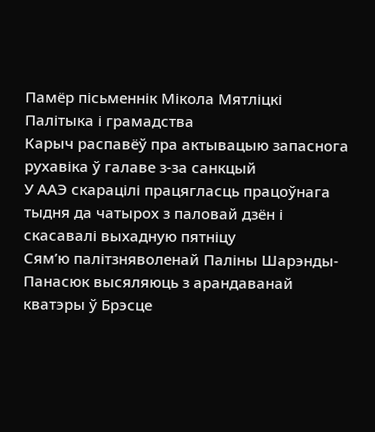Памёр пісьменнік Мікола Мятліцкі
Палітыка і грамадства
Карыч распавёў пра актывацыю запаснога рухавіка ў галаве з-за санкцый
У ААЭ скарацілі працягласць працоўнага тыдня да чатырох з паловай дзён і скасавалі выхадную пятніцу
Сям’ю палітзняволенай Паліны Шарэнды-Панасюк высяляюць з арандаванай кватэры ў Брэсце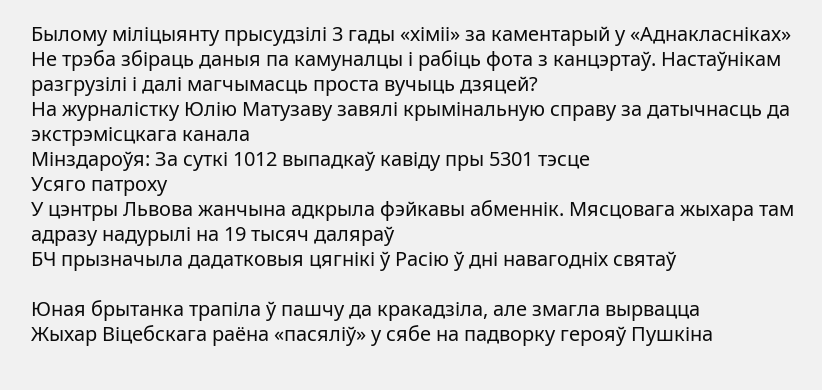Былому міліцыянту прысудзілі 3 гады «хіміі» за каментарый у «Аднакласніках»
Не трэба збіраць даныя па камуналцы і рабіць фота з канцэртаў. Настаўнікам разгрузілі і далі магчымасць проста вучыць дзяцей?
На журналістку Юлію Матузаву завялі крымінальную справу за датычнасць да экстрэмісцкага канала
Мінздароўя: За суткі 1012 выпадкаў кавіду пры 5301 тэсце
Усяго патроху
У цэнтры Львова жанчына адкрыла фэйкавы абменнік. Мясцовага жыхара там адразу надурылі на 19 тысяч даляраў
БЧ прызначыла дадатковыя цягнікі ў Расію ў дні навагодніх святаў

Юная брытанка трапіла ў пашчу да кракадзіла, але змагла вырвацца
Жыхар Віцебскага раёна «пасяліў» у сябе на падворку герояў Пушкіна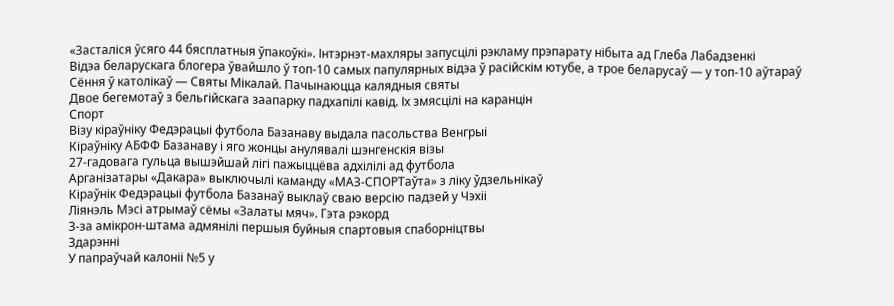«Засталіся ўсяго 44 бясплатныя ўпакоўкі». Інтэрнэт-махляры запусцілі рэкламу прэпарату нібыта ад Глеба Лабадзенкі
Відэа беларускага блогера ўвайшло ў топ-10 самых папулярных відэа ў расійскім ютубе, а трое беларусаў — у топ-10 аўтараў
Сёння ў католікаў — Святы Мікалай. Пачынаюцца калядныя святы
Двое бегемотаў з бельгійскага заапарку падхапілі кавід. Іх змясцілі на каранцін
Спорт
Візу кіраўніку Федэрацыі футбола Базанаву выдала пасольства Венгрыі
Кіраўніку АБФФ Базанаву і яго жонцы анулявалі шэнгенскія візы
27-гадовага гульца вышэйшай лігі пажыццёва адхілілі ад футбола
Арганізатары «Дакара» выключылі каманду «МАЗ-СПОРТаўта» з ліку ўдзельнікаў
Кіраўнік Федэрацыі футбола Базанаў выклаў сваю версію падзей у Чэхіі
Ліянэль Мэсі атрымаў сёмы «Залаты мяч». Гэта рэкорд
З-за амікрон-штама адмянілі першыя буйныя спартовыя спаборніцтвы
Здарэнні
У папраўчай калоніі №5 у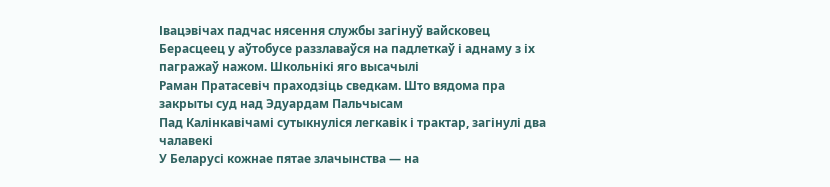Івацэвічах падчас нясення службы загінуў вайсковец
Берасцеец у аўтобусе раззлаваўся на падлеткаў і аднаму з іх пагражаў нажом. Школьнікі яго высачылі
Раман Пратасевіч праходзіць сведкам. Што вядома пра закрыты суд над Эдуардам Пальчысам
Пад Калінкавічамі сутыкнуліся легкавік і трактар, загінулі два чалавекі
У Беларусі кожнае пятае злачынства — на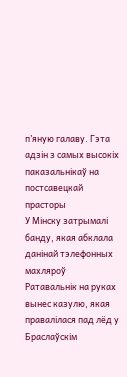п’яную галаву. Гэта адзін з самых высокіх паказальнікаў на постсавецкай прасторы
У Мінску затрымалі банду, якая абклала данінай тэлефонных махляроў
Ратавальнік на руках вынес казулю, якая правалілася пад лёд у Браслаўскім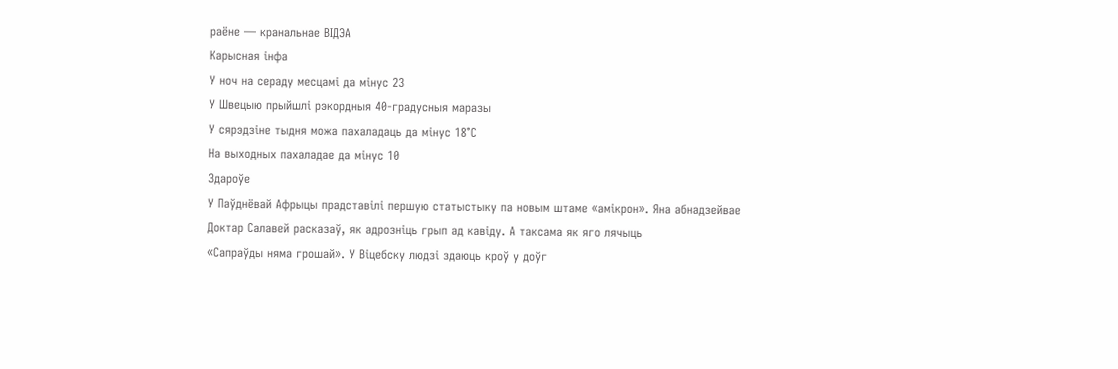раёне — кранальнае ВІДЭА
Карысная інфа
У ноч на сераду месцамі да мінус 23
У Швецыю прыйшлі рэкордныя 40-градусныя маразы
У сярэдзіне тыдня можа пахаладаць да мінус 18°С
На выходных пахаладае да мінус 10
Здароўе
У Паўднёвай Афрыцы прадставілі першую статыстыку па новым штаме «амікрон». Яна абнадзейвае
Доктар Салавей расказаў, як адрозніць грып ад кавіду. А таксама як яго лячыць
«Сапраўды няма грошай». У Віцебску людзі здаюць кроў у доўг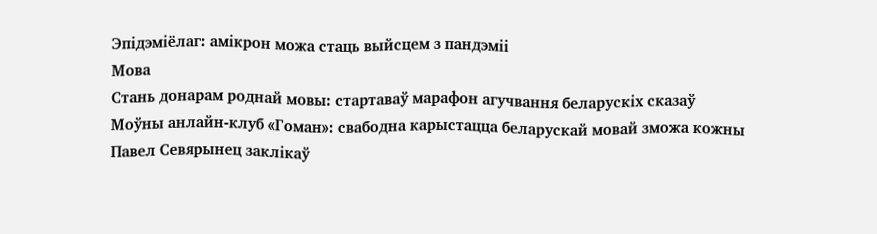Эпідэміёлаг: амікрон можа стаць выйсцем з пандэміі
Мова
Стань донарам роднай мовы: стартаваў марафон агучвання беларускіх сказаў
Моўны анлайн-клуб «Гоман»: свабодна карыстацца беларускай мовай зможа кожны
Павел Севярынец заклікаў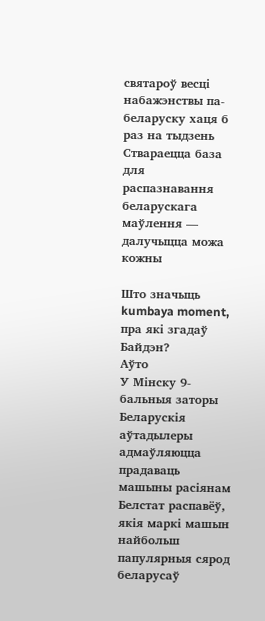святароў весці набажэнствы па-беларуску хаця б раз на тыдзень
Ствараецца база для распазнавання беларускага маўлення — далучыцца можа кожны

Што значыць kumbaya moment, пра які згадаў Байдэн?
Аўто
У Мінску 9-бальныя заторы
Беларускія аўтадылеры адмаўляюцца прадаваць машыны расіянам
Белстат распавёў, якія маркі машын найбольш папулярныя сярод беларусаў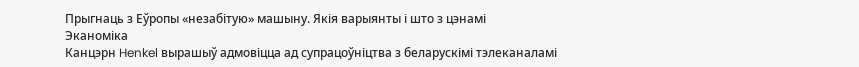Прыгнаць з Еўропы «незабітую» машыну. Якія варыянты і што з цэнамі
Эканоміка
Канцэрн Henkel вырашыў адмовіцца ад супрацоўніцтва з беларускімі тэлеканаламі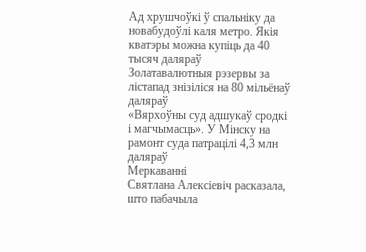Ад хрушчоўкі ў спальніку да новабудоўлі каля метро. Якія кватэры можна купіць да 40 тысяч даляраў
Золатавалютныя рэзервы за лістапад знізіліся на 80 мільёнаў даляраў
«Вярхоўны суд адшукаў сродкі і магчымасць». У Мінску на рамонт суда патрацілі 4,3 млн даляраў
Меркаванні
Святлана Алексіевіч расказала, што пабачыла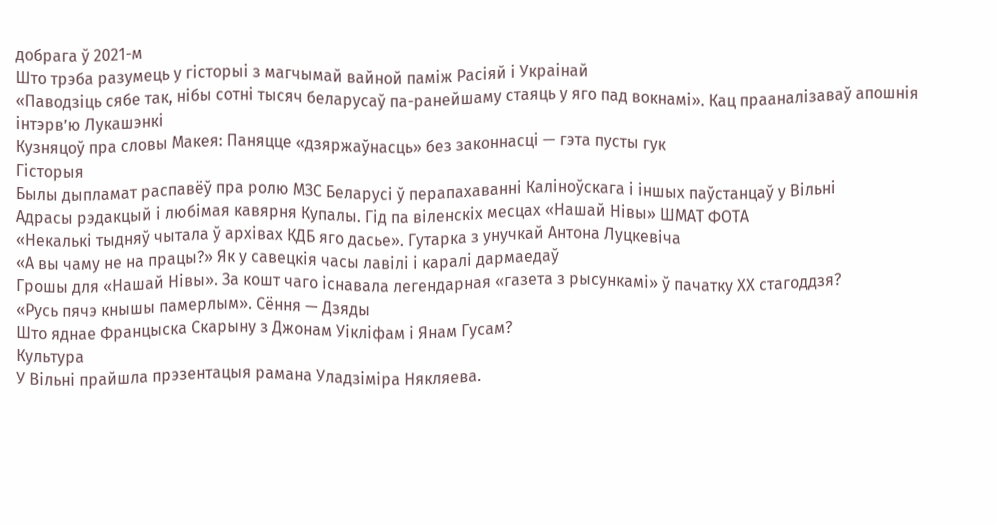добрага ў 2021-м
Што трэба разумець у гісторыі з магчымай вайной паміж Расіяй і Украінай
«Паводзіць сябе так, нібы сотні тысяч беларусаў па-ранейшаму стаяць у яго пад вокнамі». Кац прааналізаваў апошнія інтэрв’ю Лукашэнкі
Кузняцоў пра словы Макея: Паняцце «дзяржаўнасць» без законнасці — гэта пусты гук
Гісторыя
Былы дыпламат распавёў пра ролю МЗС Беларусі ў перапахаванні Каліноўскага і іншых паўстанцаў у Вільні
Адрасы рэдакцый і любімая кавярня Купалы. Гід па віленскіх месцах «Нашай Нівы» ШМАТ ФОТА
«Некалькі тыдняў чытала ў архівах КДБ яго дасье». Гутарка з унучкай Антона Луцкевіча
«А вы чаму не на працы?» Як у савецкія часы лавілі і каралі дармаедаў
Грошы для «Нашай Нівы». За кошт чаго існавала легендарная «газета з рысункамі» ў пачатку ХХ стагоддзя?
«Русь пячэ кнышы памерлым». Сёння — Дзяды
Што яднае Францыска Скарыну з Джонам Уікліфам і Янам Гусам?
Культура
У Вільні прайшла прэзентацыя рамана Уладзіміра Някляева.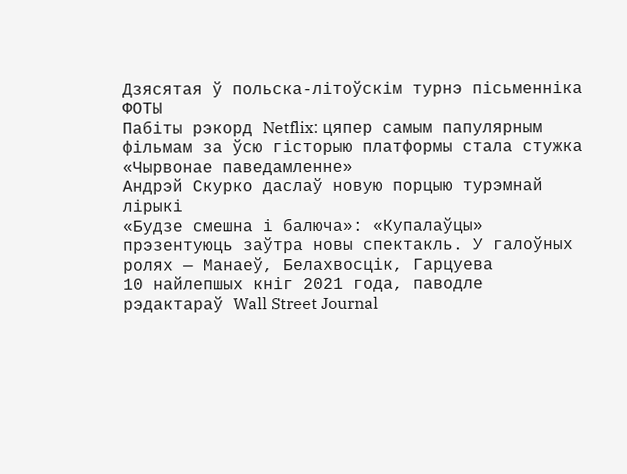Дзясятая ў польска-літоўскім турнэ пісьменніка ФОТЫ
Пабіты рэкорд Netflix: цяпер самым папулярным фільмам за ўсю гісторыю платформы стала стужка «Чырвонае паведамленне»
Андрэй Скурко даслаў новую порцыю турэмнай лірыкі
«Будзе смешна і балюча»: «Купалаўцы» прэзентуюць заўтра новы спектакль. У галоўных ролях — Манаеў, Белахвосцік, Гарцуева
10 найлепшых кніг 2021 года, паводле рэдактараў Wall Street Journal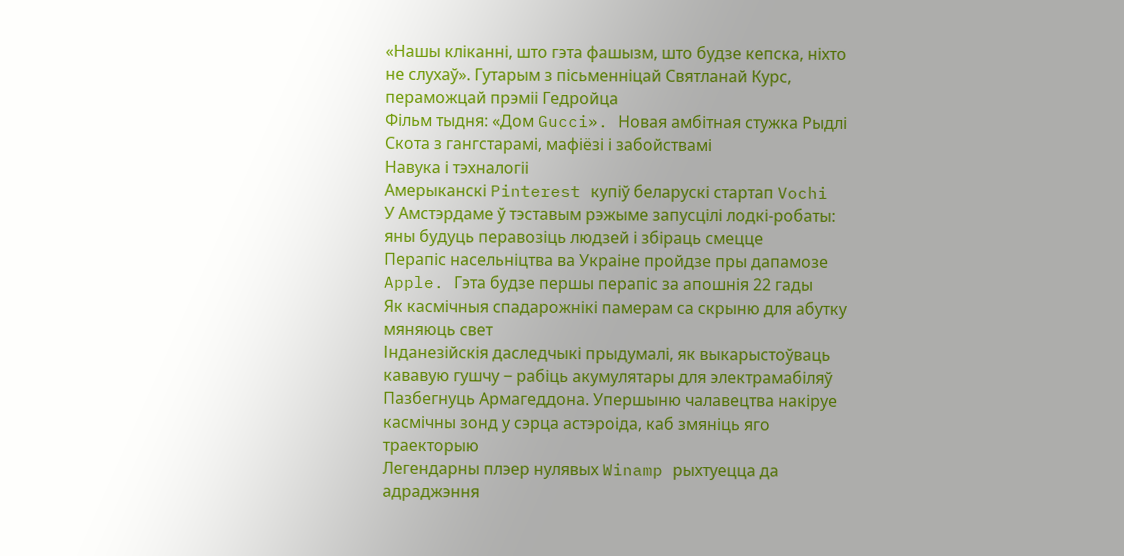«Нашы кліканні, што гэта фашызм, што будзе кепска, ніхто не слухаў». Гутарым з пісьменніцай Святланай Курс, пераможцай прэміі Гедройца
Фільм тыдня: «Дом Gucci». Новая амбітная стужка Рыдлі Скота з гангстарамі, мафіёзі і забойствамі
Навука і тэхналогіі
Амерыканскі Pinterest купіў беларускі стартап Vochi
У Амстэрдаме ў тэставым рэжыме запусцілі лодкі-робаты: яны будуць перавозіць людзей і збіраць смецце
Перапіс насельніцтва ва Украіне пройдзе пры дапамозе Apple. Гэта будзе першы перапіс за апошнія 22 гады
Як касмічныя спадарожнікі памерам са скрыню для абутку мяняюць свет
Інданезійскія даследчыкі прыдумалі, як выкарыстоўваць кававую гушчу ‒ рабіць акумулятары для электрамабіляў
Пазбегнуць Армагеддона. Упершыню чалавецтва накіруе касмічны зонд у сэрца астэроіда, каб змяніць яго траекторыю
Легендарны плэер нулявых Winamp рыхтуецца да адраджэння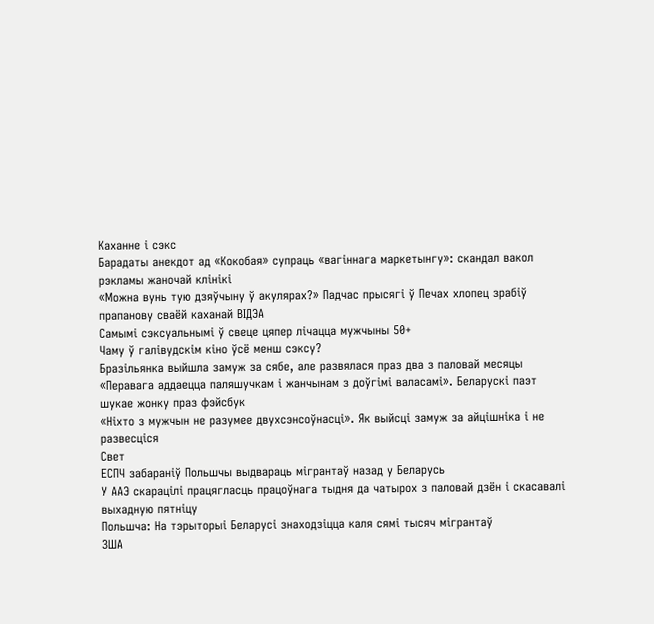Каханне і сэкс
Барадаты анекдот ад «Кокобая» супраць «вагіннага маркетынгу»: скандал вакол рэкламы жаночай клінікі
«Можна вунь тую дзяўчыну ў акулярах?» Падчас прысягі ў Печах хлопец зрабіў прапанову сваёй каханай ВІДЭА
Самымі сэксуальнымі ў свеце цяпер лічацца мужчыны 50+
Чаму ў галівудскім кіно ўсё менш сэксу?
Бразільянка выйшла замуж за сябе, але развялася праз два з паловай месяцы
«Перавага аддаецца паляшучкам і жанчынам з доўгімі валасамі». Беларускі паэт шукае жонку праз фэйсбук
«Ніхто з мужчын не разумее двухсэнсоўнасці». Як выйсці замуж за айцішніка і не развесціся
Свет
ЕСПЧ забараніў Польшчы выдвараць мігрантаў назад у Беларусь
У ААЭ скарацілі працягласць працоўнага тыдня да чатырох з паловай дзён і скасавалі выхадную пятніцу
Польшча: На тэрыторыі Беларусі знаходзіцца каля сямі тысяч мігрантаў
ЗША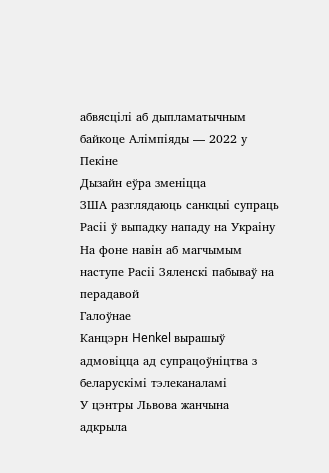абвясцілі аб дыпламатычным байкоце Алімпіяды — 2022 у Пекіне
Дызайн еўра зменіцца
ЗША разглядаюць санкцыі супраць Расіі ў выпадку нападу на Украіну
На фоне навін аб магчымым наступе Расіі Зяленскі пабываў на перадавой
Галоўнае
Канцэрн Henkel вырашыў адмовіцца ад супрацоўніцтва з беларускімі тэлеканаламі
У цэнтры Львова жанчына адкрыла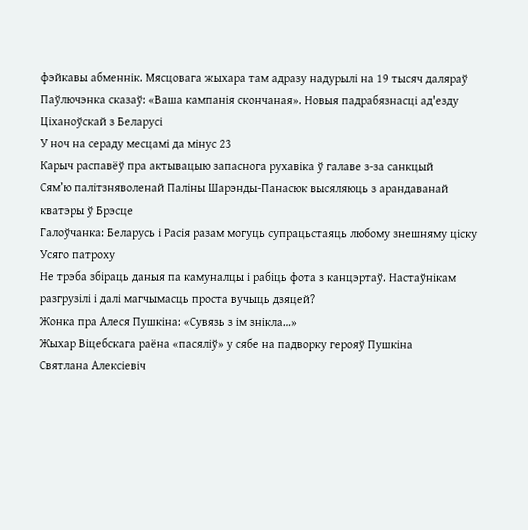фэйкавы абменнік. Мясцовага жыхара там адразу надурылі на 19 тысяч даляраў
Паўлючэнка сказаў: «Ваша кампанія скончаная». Новыя падрабязнасці ад'езду Ціханоўскай з Беларусі
У ноч на сераду месцамі да мінус 23
Карыч распавёў пра актывацыю запаснога рухавіка ў галаве з-за санкцый
Сям’ю палітзняволенай Паліны Шарэнды-Панасюк высяляюць з арандаванай кватэры ў Брэсце
Галоўчанка: Беларусь і Расія разам могуць супрацьстаяць любому знешняму ціску
Усяго патроху
Не трэба збіраць даныя па камуналцы і рабіць фота з канцэртаў. Настаўнікам разгрузілі і далі магчымасць проста вучыць дзяцей?
Жонка пра Алеся Пушкіна: «Сувязь з ім знікла…»
Жыхар Віцебскага раёна «пасяліў» у сябе на падворку герояў Пушкіна
Святлана Алексіевіч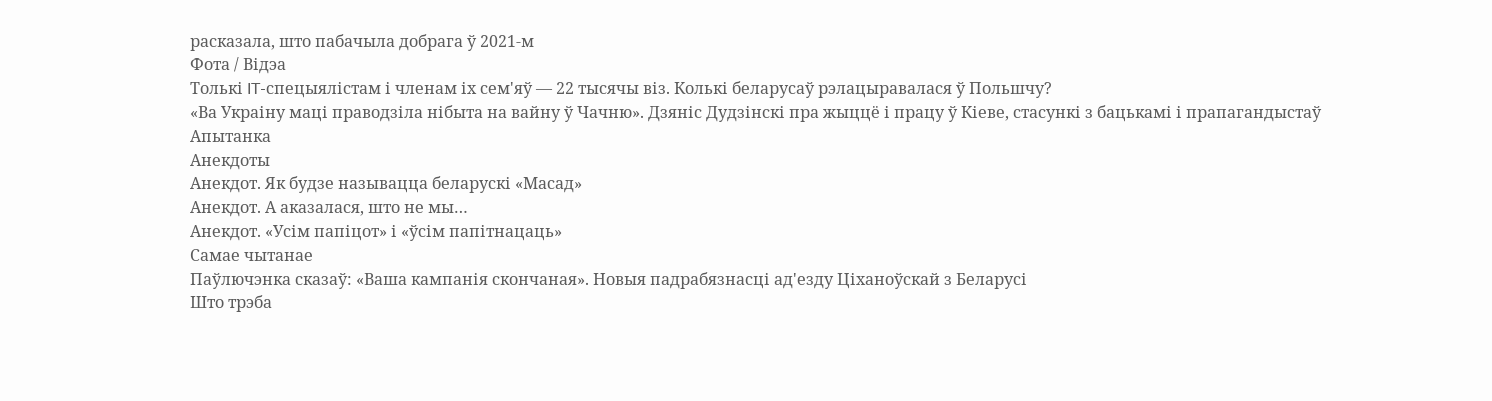расказала, што пабачыла добрага ў 2021-м
Фота / Відэа
Толькі IT-спецыялістам і членам іх сем'яў — 22 тысячы віз. Колькі беларусаў рэлацыравалася ў Польшчу?
«Ва Украіну маці праводзіла нібыта на вайну ў Чачню». Дзяніс Дудзінскі пра жыццё і працу ў Кіеве, стасункі з бацькамі і прапагандыстаў
Апытанка
Анекдоты
Анекдот. Як будзе называцца беларускі «Масад»
Анекдот. А аказалася, што не мы…
Анекдот. «Усім папіцот» і «ўсім папітнацаць»
Самае чытанае
Паўлючэнка сказаў: «Ваша кампанія скончаная». Новыя падрабязнасці ад'езду Ціханоўскай з Беларусі
Што трэба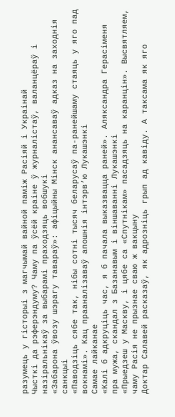разумець у гісторыі з магчымай вайной паміж Расіяй і Украінай
Чысткі да рэферэндуму? Чаму па ўсёй краіне ў журналістаў, валанцёраў і назіральнікаў за выбарамі праходзяць вобшукі
«Забарона ўвозу шэрагу тавараў»: афіцыйны Мінск анансаваў адказ на заходнія санкцыі
«Паводзіць сябе так, нібы сотні тысяч беларусаў па-ранейшаму стаяць у яго пад вокнамі». Кац прааналізаваў апошнія інтэрв’ю Лукашэнкі
Самае лайканае
«Калі б адкруціць час, я б пачала выказвацца раней». Аляксандра Герасіменя пра мужа, скандал з Базанавым і віншаванні Лукашэнкі
«Прыедзеш у Маскву, і цябе са «Спутнікам» пасадзяць на каранцін». Высвятляем, чаму Расія не прызнае сваю ж вакцыну
Доктар Салавей расказаў, як адрозніць грып ад кавіду. А таксама як яго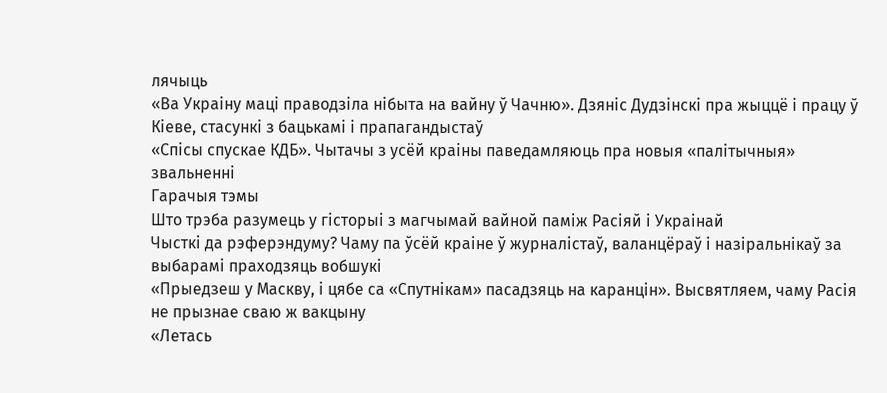лячыць
«Ва Украіну маці праводзіла нібыта на вайну ў Чачню». Дзяніс Дудзінскі пра жыццё і працу ў Кіеве, стасункі з бацькамі і прапагандыстаў
«Спісы спускае КДБ». Чытачы з усёй краіны паведамляюць пра новыя «палітычныя» звальненні
Гарачыя тэмы
Што трэба разумець у гісторыі з магчымай вайной паміж Расіяй і Украінай
Чысткі да рэферэндуму? Чаму па ўсёй краіне ў журналістаў, валанцёраў і назіральнікаў за выбарамі праходзяць вобшукі
«Прыедзеш у Маскву, і цябе са «Спутнікам» пасадзяць на каранцін». Высвятляем, чаму Расія не прызнае сваю ж вакцыну
«Летась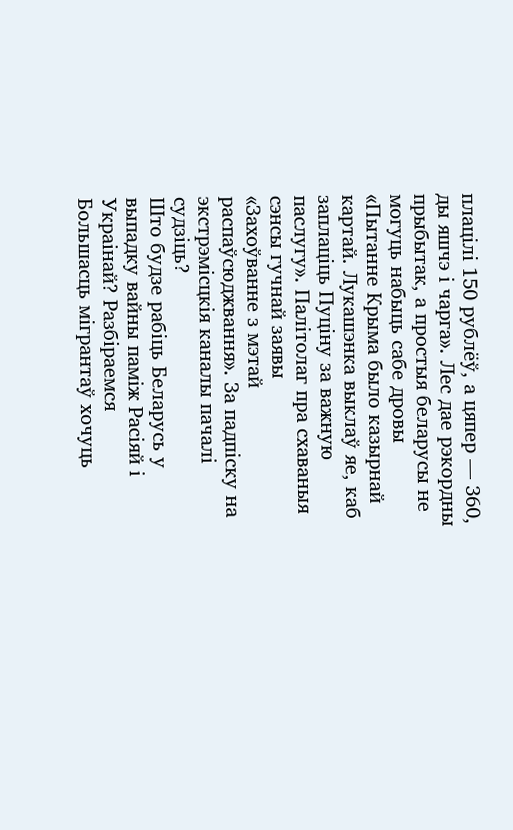плацілі 150 рублёў, а цяпер — 360, ды яшчэ і чарга». Лес дае рэкордны прыбытак, а простыя беларусы не могуць набыць сабе дровы
«Пытанне Крыма было казырнай картай. Лукашэнка выклаў яе, каб заплаціць Пуціну за важную паслугу». Палітолаг пра схаваныя сэнсы гучнай заявы
«Захоўванне з мэтай распаўсюджвання». За падпіску на экстрэмісцкія каналы пачалі судзіць?
Што будзе рабіць Беларусь у выпадку вайны паміж Расіяй і Украінай? Разбіраемся
Большасць мігрантаў хочуць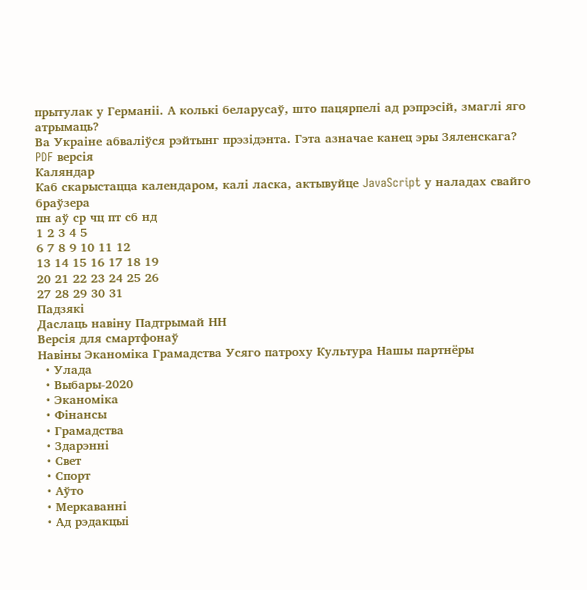прытулак у Германіі. А колькі беларусаў, што пацярпелі ад рэпрэсій, змаглі яго атрымаць?
Ва Украіне абваліўся рэйтынг прэзідэнта. Гэта азначае канец эры Зяленскага?
PDF версія
Каляндар
Каб скарыстацца календаром, калі ласка, актывуйце JavaScript у наладах свайго браўзера
пн аў ср чц пт сб нд
1 2 3 4 5
6 7 8 9 10 11 12
13 14 15 16 17 18 19
20 21 22 23 24 25 26
27 28 29 30 31
Падзякі
Даслаць навіну Падтрымай НН
Версія для смартфонаў
Навіны Эканоміка Грамадства Усяго патроху Культура Нашы партнёры
  • Улада
  • Выбары-2020
  • Эканоміка
  • Фінансы
  • Грамадства
  • Здарэнні
  • Свет
  • Спорт
  • Аўто
  • Меркаванні
  • Ад рэдакцыі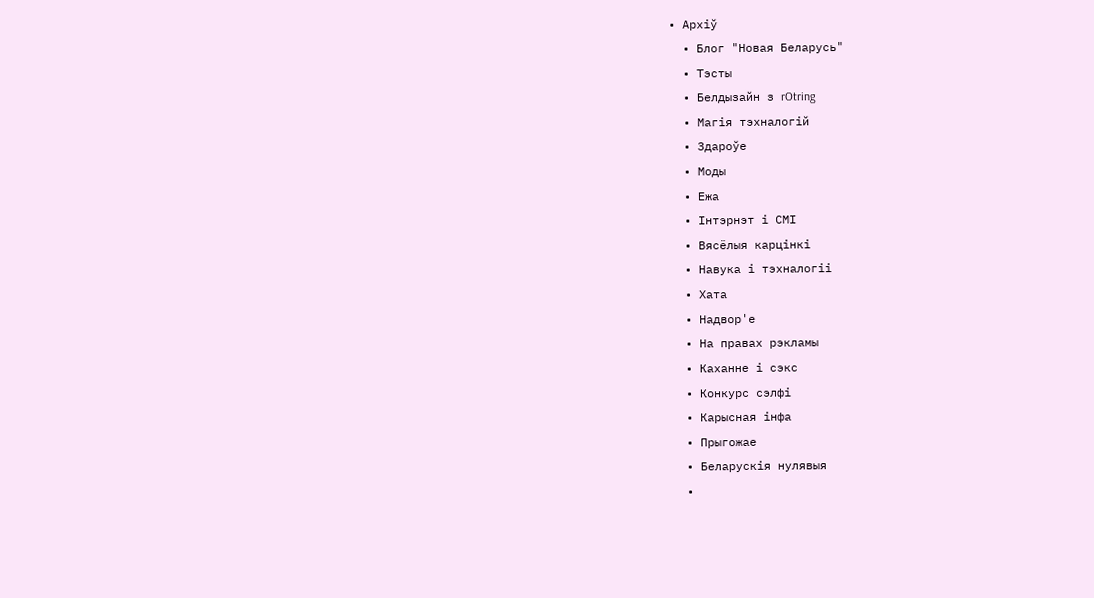• Архіў
  • Блог "Новая Беларусь"
  • Тэсты
  • Белдызайн з rOtring
  • Магія тэхналогій
  • Здароўе
  • Моды
  • Ежа
  • Інтэрнэт і СМІ
  • Вясёлыя карцінкі
  • Навука і тэхналогіі
  • Хата
  • Надвор'е
  • На правах рэкламы
  • Каханне і сэкс
  • Конкурс сэлфі
  • Карысная інфа
  • Прыгожае
  • Беларускія нулявыя
  •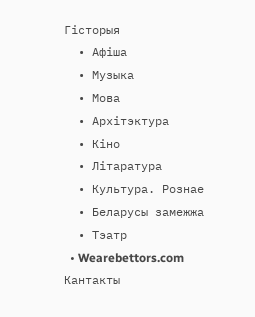Гісторыя
  • Афіша
  • Музыка
  • Мова
  • Архітэктура
  • Кіно
  • Літаратура
  • Культура. Рознае
  • Беларусы замежжа
  • Тэатр
  • Wearebettors.com
Кантакты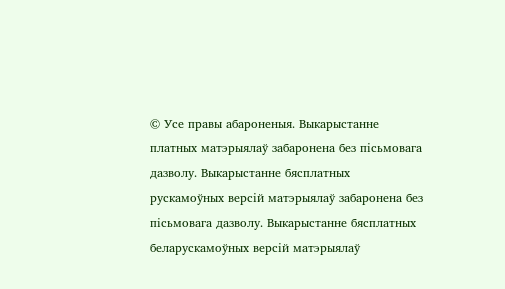© Усе правы абароненыя. Выкарыстанне платных матэрыялаў забаронена без пісьмовага дазволу. Выкарыстанне бясплатных рускамоўных версій матэрыялаў забаронена без пісьмовага дазволу. Выкарыстанне бясплатных беларускамоўных версій матэрыялаў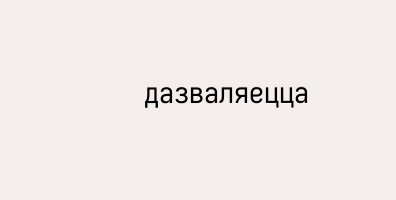дазваляецца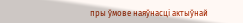пры ўмове наяўнасці актыўнай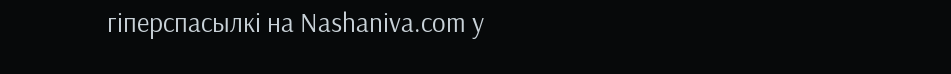гіперспасылкі на Nashaniva.com у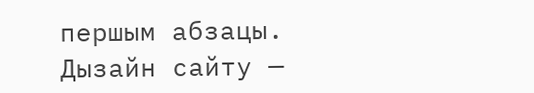першым абзацы.
Дызайн сайту —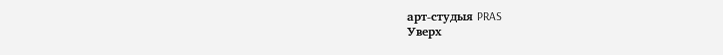арт-студыя PRAS
Уверх